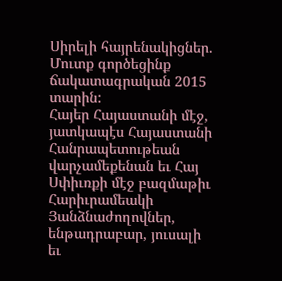Սիրելի հայրենակիցներ.
Մուտք գործեցինք ճակատագրական 2015 տարին:
Հայեր Հայաստանի մէջ, յատկապէս Հայաստանի Հանրապետութեան վարչամեքենան եւ Հայ Սփիւռքի մէջ բազմաթիւ Հարիւրամեակի Յանձնաժողովներ, ենթադրաբար, յուսալի եւ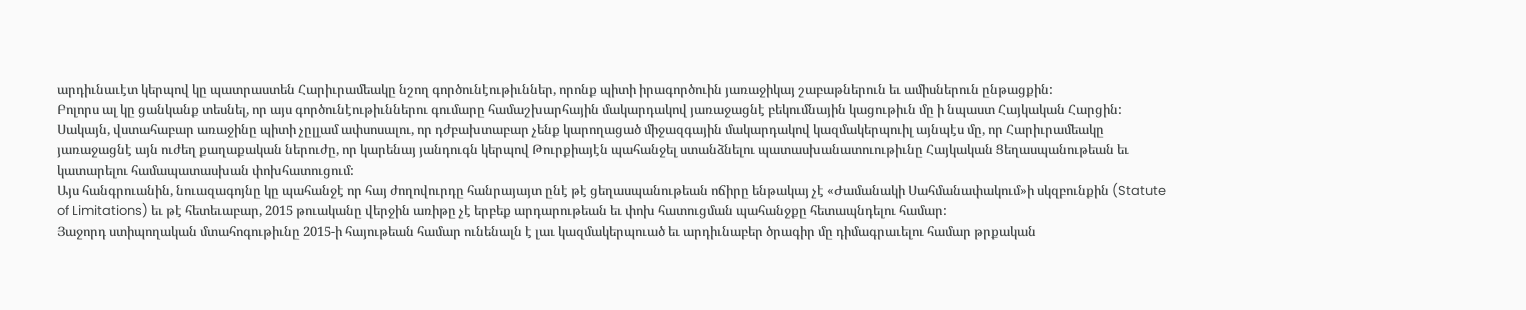արդիւնաւէտ կերպով կը պատրաստեն Հարիւրամեակը նշող գործունէութիւններ, որոնք պիտի իրագործուին յառաջիկայ շաբաթներուն եւ ամիսներուն ընթացքին:
Բոլորս ալ կը ցանկանք տեսնել, որ այս գործունէութիւններու գումարը համաշխարհային մակարդակով յառաջացնէ բեկումնային կացութիւն մը ի նպաստ Հայկական Հարցին:
Սակայն, վստահաբար առաջինը պիտի չըլլամ ափսոսալու, որ դժբախտաբար չենք կարողացած միջազգային մակարդակով կազմակերպուիլ այնպէս մը, որ Հարիւրամեակը յառաջացնէ այն ուժեղ քաղաքական ներուժը, որ կարենայ յանդուգն կերպով Թուրքիայէն պահանջել ստանձնելու պատասխանատուութիւնը Հայկական Ցեղասպանութեան եւ կատարելու համապատասխան փոխհատուցում:
Այս հանգրուանին, նուազագոյնը կը պահանջէ որ հայ ժողովուրդը հանրայայտ ընէ թէ ցեղասպանութեան ոճիրը ենթակայ չէ «Ժամանակի Սահմանափակում»ի սկզբունքին (Statute of Limitations) եւ թէ հետեւաբար, 2015 թուականը վերջին առիթը չէ երբեք արդարութեան եւ փոխ հատուցման պահանջքը հետապնդելու համար:
Յաջորդ ստիպողական մտահոգութիւնը 2015-ի հայութեան համար ունենալն է լաւ կազմակերպուած եւ արդիւնաբեր ծրագիր մը դիմագրաւելու համար թրքական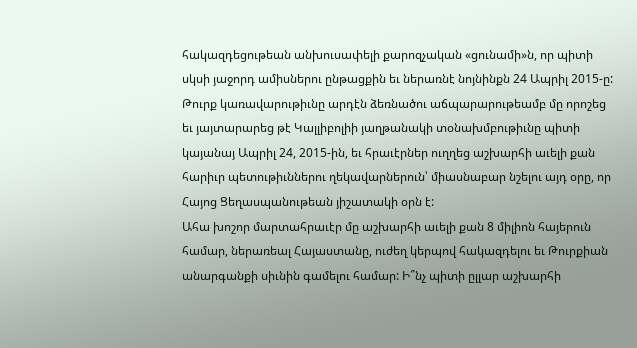հակազդեցութեան անխուսափելի քարոզչական «ցունամի»ն, որ պիտի սկսի յաջորդ ամիսներու ընթացքին եւ ներառնէ նոյնինքն 24 Ապրիլ 2015-ը:
Թուրք կառավարութիւնը արդէն ձեռնածու աճպարարութեամբ մը որոշեց եւ յայտարարեց թէ Կալլիբոլիի յաղթանակի տօնախմբութիւնը պիտի կայանայ Ապրիլ 24, 2015-ին, եւ հրաւէրներ ուղղեց աշխարհի աւելի քան հարիւր պետութիւններու ղեկավարներուն՝ միասնաբար նշելու այդ օրը, որ Հայոց Ցեղասպանութեան յիշատակի օրն է:
Ահա խոշոր մարտահրաւէր մը աշխարհի աւելի քան 8 միլիոն հայերուն համար, ներառեալ Հայաստանը, ուժեղ կերպով հակազդելու եւ Թուրքիան անարգանքի սիւնին գամելու համար: Ի՞նչ պիտի ըլլար աշխարհի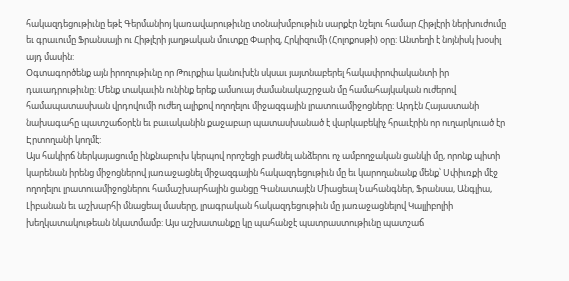հակազդեցութիւնը եթէ Գերմանիոյ կառավարութիւնը տօնախմբութիւն սարքէր նշելու համար Հիթլէրի ներխուժումը եւ գրաւումը Ֆրանսայի ու Հիթլէրի յաղթական մուտքը Փարիզ, Հրկիզումի (Հոլոքոսթի) օրը: Անտեղի է նոյնիսկ խօսիլ այդ մասին:
Օգտագործենք այն իրողութիւնը որ Թուրքիա կանուխէն սկսաւ յայտնաբերել հակափրոփականտի իր դաւադրութիւնը: Մենք տակաւին ունինք երեք ամսուայ ժամանակաշրջան մը համահայկական ուժերով համապատասխան վրդովումի ուժեղ ալիքով ողողելու միջազգային լրատուամիջոցները: Արդէն Հայաստանի նախագահը պատշաճօրէն եւ բաւականին քաջաբար պատասխանած է վարկաբեկիչ հրաւէրին որ ուղարկուած էր Էրտողանի կողմէ:
Այս հակիրճ ներկայացումը ինքնաբուխ կերպով որոշեցի բաժնել անձերու ոչ ամբողջական ցանկի մը, որոնք պիտի կարենան իրենց միջոցներով յառաջացնել միջազգային հակազդեցութիւն մը եւ կարողանանք մենք՝ Սփիւռքի մէջ ողողելու լրատուամիջոցներու համաշխարհային ցանցը Գանատայէն Միացեալ Նահանգներ, Ֆրանսա, Անգլիա, Լիբանան եւ աշխարհի մնացեալ մասերը, լրագրական հակազդեցութիւն մը յառաջացնելով Կալլիբոլիի խեղկատակութեան նկատմամբ: Այս աշխատանքը կը պահանջէ պատրաստութիւնը պատշաճ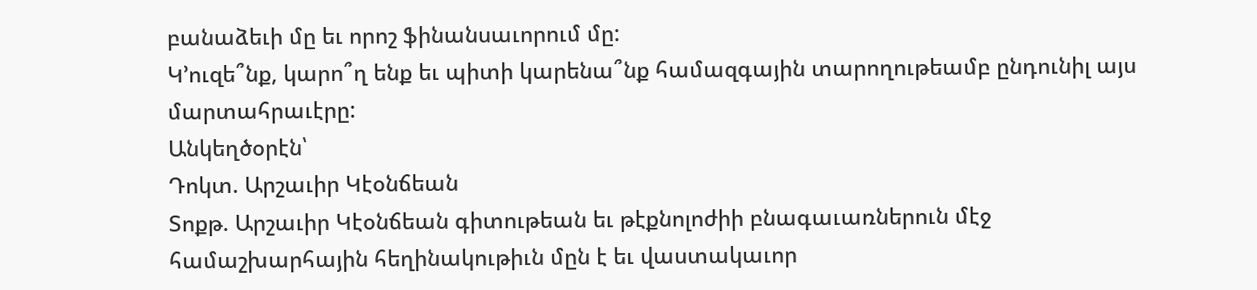բանաձեւի մը եւ որոշ ֆինանսաւորում մը:
Կ’ուզե՞նք, կարո՞ղ ենք եւ պիտի կարենա՞նք համազգային տարողութեամբ ընդունիլ այս մարտահրաւէրը:
Անկեղծօրէն՝
Դոկտ. Արշաւիր Կէօնճեան
Տոքթ. Արշաւիր Կէօնճեան գիտութեան եւ թէքնոլոժիի բնագաւառներուն մէջ համաշխարհային հեղինակութիւն մըն է եւ վաստակաւոր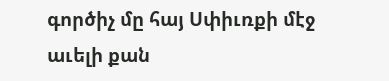գործիչ մը հայ Սփիւռքի մէջ աւելի քան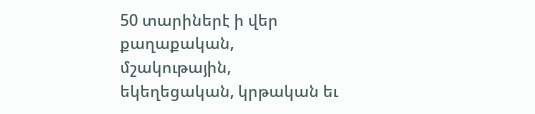50 տարիներէ ի վեր քաղաքական, մշակութային, եկեղեցական, կրթական եւ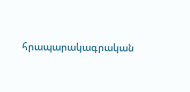հրապարակագրական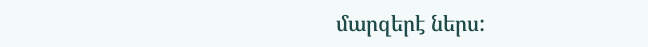մարզերէ ներս: